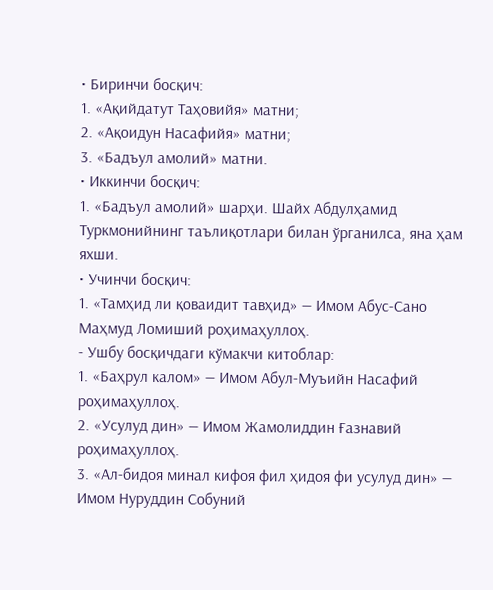• Биринчи босқич:
1. «Ақийдатут Таҳовийя» матни;
2. «Ақоидун Насафийя» матни;
3. «Бадъул амолий» матни.
• Иккинчи босқич:
1. «Бадъул амолий» шарҳи. Шайх Абдулҳамид Туркмонийнинг таълиқотлари билан ўрганилса, яна ҳам яхши.
• Учинчи босқич:
1. «Тамҳид ли қоваидит тавҳид» — Имом Абус-Сано Маҳмуд Ломиший роҳимаҳуллоҳ.
- Ушбу босқичдаги кўмакчи китоблар:
1. «Баҳрул калом» — Имом Абул-Муъийн Насафий роҳимаҳуллоҳ.
2. «Усулуд дин» — Имом Жамолиддин Ғазнавий роҳимаҳуллоҳ.
3. «Ал-бидоя минал кифоя фил ҳидоя фи усулуд дин» — Имом Нуруддин Собуний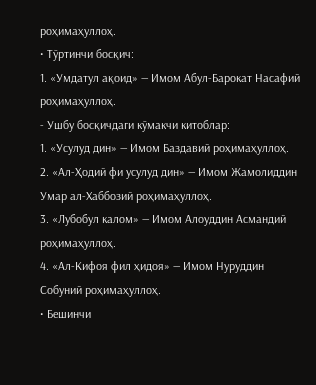роҳимаҳуллоҳ.
• Тўртинчи босқич:
1. «Умдатул ақоид» — Имом Абул-Барокат Насафий роҳимаҳуллоҳ.
- Ушбу босқичдаги кўмакчи китоблар:
1. «Усулуд дин» — Имом Баздавий роҳимаҳуллоҳ.
2. «Ал-Ҳодий фи усулуд дин» — Имом Жамолиддин Умар ал-Хаббозий роҳимаҳуллоҳ.
3. «Лубобул калом» — Имом Алоуддин Асмандий роҳимаҳуллоҳ.
4. «Ал-Кифоя фил ҳидоя» — Имом Нуруддин Собуний роҳимаҳуллоҳ.
• Бешинчи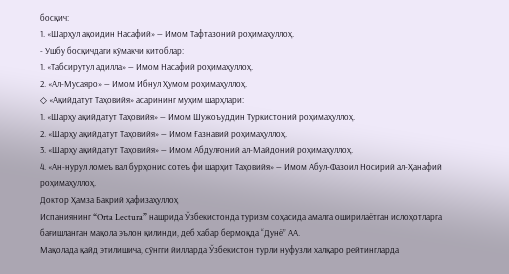босқич:
1. «Шарҳул ақоидин Насафий» — Имом Тафтазоний роҳимаҳуллоҳ.
- Ушбу босқичдаги кўмакчи китоблар:
1. «Табсирутул адилла» — Имом Насафий роҳимаҳуллоҳ.
2. «Ал-Мусаяро» — Имом Ибнул Ҳумом роҳимаҳуллоҳ.
◇ «Ақийдатут Таҳовийя» асарининг муҳим шарҳлари:
1. «Шарҳу ақийдатут Таҳовийя» — Имом Шужоъуддин Туркистоний роҳимаҳуллоҳ.
2. «Шарҳу ақийдатут Таҳовийя» — Имом Ғазнавий роҳимаҳуллоҳ.
3. «Шарҳу ақийдатут Таҳовийя» — Имом Абдулғоний ал-Майдоний роҳимаҳуллоҳ.
4. «Ан-нурул ломеъ вал бурҳонис сотеъ фи шарҳит Таҳовийя» — Имом Абул-Фазоил Носирий ал-Ҳанафий роҳимаҳуллоҳ.
Доктор Ҳамза Бакрий ҳафизаҳуллоҳ
Испаниянинг “Orta Lectura” нашрида Ўзбекистонда туризм соҳасида амалга оширилаётган ислоҳотларга бағишланган мақола эълон қилинди, деб хабар бермоқда “Дунё” АА.
Мақолада қайд этилишича, сўнгги йилларда Ўзбекистон турли нуфузли халқаро рейтингларда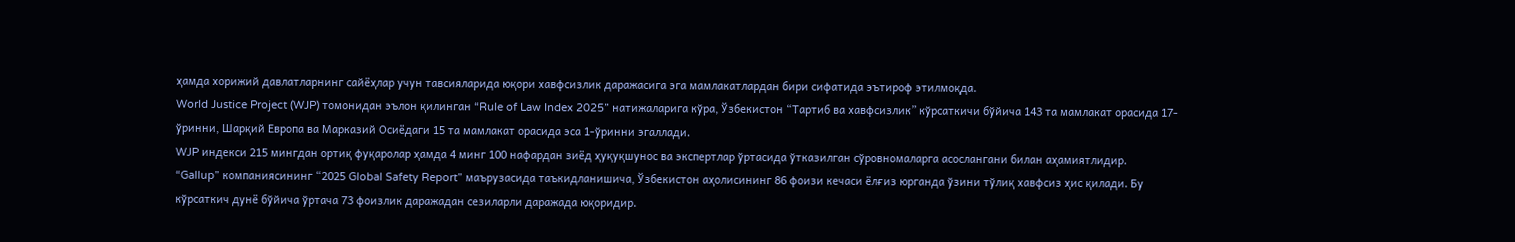ҳамда хорижий давлатларнинг сайёҳлар учун тавсияларида юқори хавфсизлик даражасига эга мамлакатлардан бири сифатида эътироф этилмоқда.
World Justice Project (WJP) томонидан эълон қилинган “Rule of Law Index 2025” натижаларига кўра, Ўзбекистон “Тартиб ва хавфсизлик” кўрсаткичи бўйича 143 та мамлакат орасида 17-ўринни, Шарқий Европа ва Марказий Осиёдаги 15 та мамлакат орасида эса 1-ўринни эгаллади.
WJP индекси 215 мингдан ортиқ фуқаролар ҳамда 4 минг 100 нафардан зиёд ҳуқуқшунос ва экспертлар ўртасида ўтказилган сўровномаларга асослангани билан аҳамиятлидир.
“Gallup” компаниясининг “2025 Global Safety Report” маърузасида таъкидланишича, Ўзбекистон аҳолисининг 86 фоизи кечаси ёлғиз юрганда ўзини тўлиқ хавфсиз ҳис қилади. Бу кўрсаткич дунё бўйича ўртача 73 фоизлик даражадан сезиларли даражада юқоридир.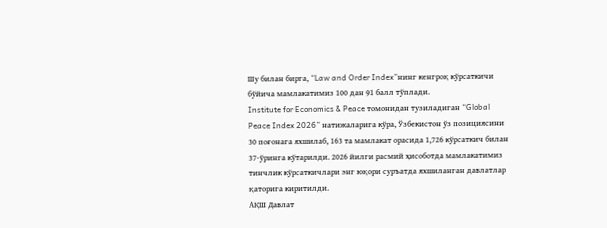Шу билан бирга, “Law and Order Index”нинг кенгроқ кўрсаткичи бўйича мамлакатимиз 100 дан 91 балл тўплади.
Institute for Economics & Peace томонидан тузиладиган “Global Peace Index 2026” натижаларига кўра, Ўзбекистон ўз позициясини 30 поғонага яхшилаб, 163 та мамлакат орасида 1,726 кўрсаткич билан 37-ўринга кўтарилди. 2026 йилги расмий ҳисоботда мамлакатимиз тинчлик кўрсаткичлари энг юқори суръатда яхшиланган давлатлар қаторига киритилди.
АҚШ Давлат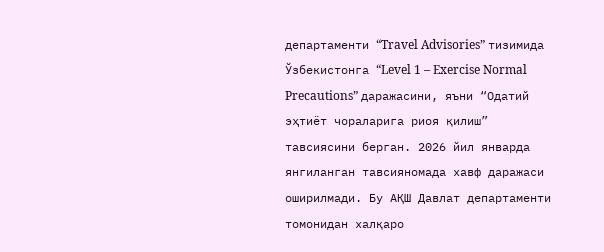департаменти “Travel Advisories” тизимида Ўзбекистонга “Level 1 – Exercise Normal Precautions” даражасини, яъни “Одатий эҳтиёт чораларига риоя қилиш” тавсиясини берган. 2026 йил январда янгиланган тавсияномада хавф даражаси оширилмади. Бу АҚШ Давлат департаменти томонидан халқаро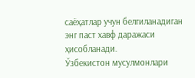саёҳатлар учун белгиланадиган энг паст хавф даражаси ҳисобланади.
Ўзбекистон мусулмонлари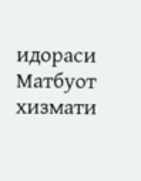идораси Матбуот хизмати